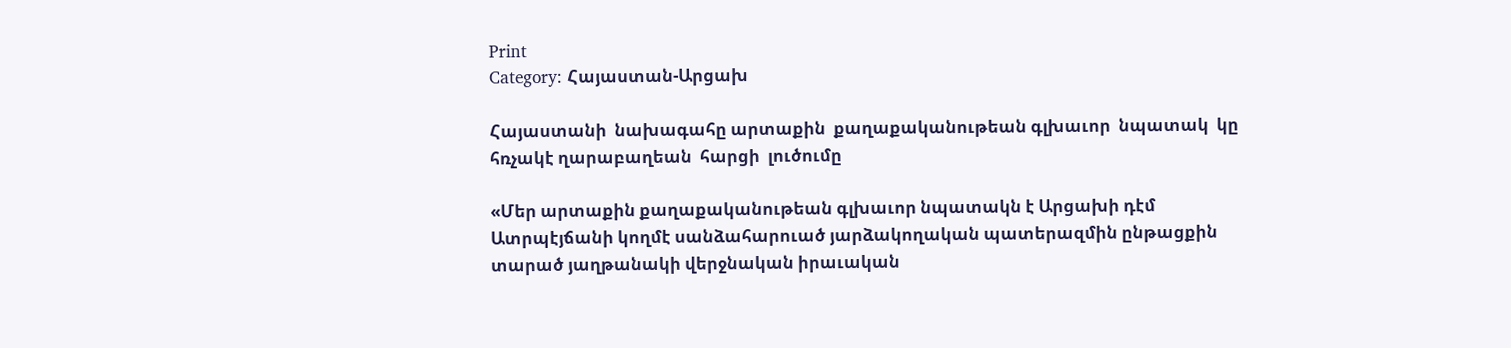Print
Category: Հայաստան-Արցախ

Հայաստանի  նախագահը արտաքին  քաղաքականութեան գլխաւոր  նպատակ  կը  հռչակէ ղարաբաղեան  հարցի  լուծումը

«Մեր արտաքին քաղաքականութեան գլխաւոր նպատակն է Արցախի դէմ Ատրպէյճանի կողմէ սանձահարուած յարձակողական պատերազմին ընթացքին տարած յաղթանակի վերջնական իրաւական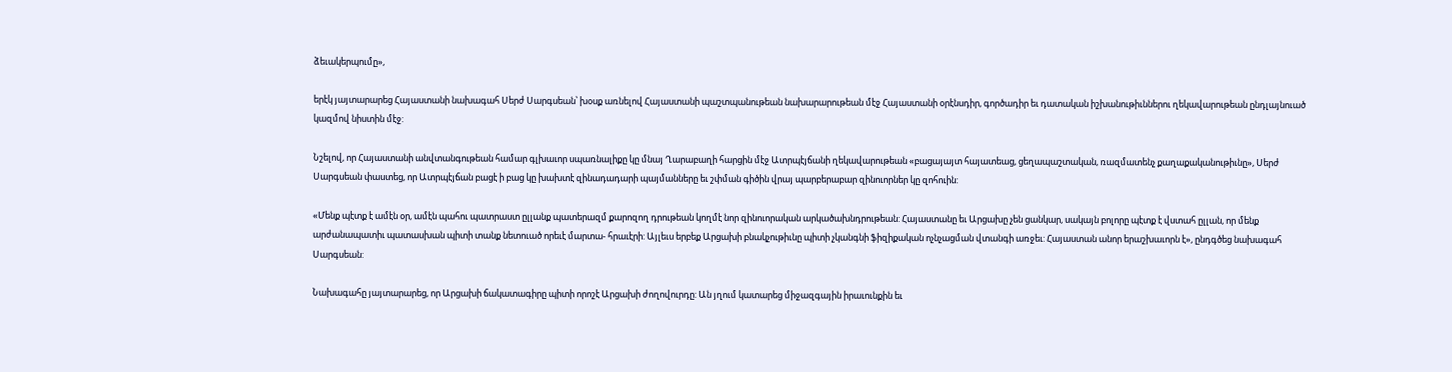ձեւակերպումը»,

երէկ յայտարարեց Հայաստանի նախագահ Սերժ Սարգսեան՝ խօսք առնելով Հայաստանի պաշտպանութեան նախարարութեան մէջ Հայաստանի օրէնսդիր, գործադիր եւ դատական իշխանութիւններու ղեկավարութեան ընդլայնուած կազմով նիստին մէջ:

Նշելով, որ Հայաստանի անվտանգութեան համար գլխաւոր սպառնալիքը կը մնայ Ղարաբաղի հարցին մէջ Ատրպէյճանի ղեկավարութեան «բացայայտ հայատեաց, ցեղապաշտական, ռազմատենչ քաղաքականութիւնը», Սերժ Սարգսեան փաստեց, որ Ատրպէյճան բացէ ի բաց կը խախտէ զինադադարի պայմանները եւ շփման գիծին վրայ պարբերաբար զինուորներ կը զոհուին:

«Մենք պէտք է ամէն օր, ամէն պահու պատրաստ ըլլանք պատերազմ քարոզող դրութեան կողմէ նոր զինուորական արկածախնդրութեան: Հայաստանը եւ Արցախը չեն ցանկար, սակայն բոլորը պէտք է վստահ ըլլան, որ մենք արժանապատիւ պատասխան պիտի տանք նետուած որեւէ մարտա- հրաւէրի: Այլեւս երբեք Արցախի բնակչութիւնը պիտի չկանգնի ֆիզիքական ոչնչացման վտանգի առջեւ: Հայաստան անոր երաշխաւորն է», ընդգծեց նախագահ Սարգսեան:

Նախագահը յայտարարեց, որ Արցախի ճակատագիրը պիտի որոշէ Արցախի ժողովուրդը: Ան յղում կատարեց միջազգային իրաւունքին եւ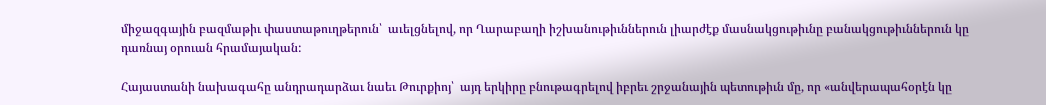միջազգային բազմաթիւ փաստաթուղթերուն՝  աւելցնելով, որ Ղարաբաղի իշխանութիւններուն լիարժէք մասնակցութիւնը բանակցութիւններուն կը դառնայ օրուան հրամայական:

Հայաստանի նախագահը անդրադարձաւ նաեւ Թուրքիոյ՝  այդ երկիրը բնութագրելով իբրեւ շրջանային պետութիւն մը, որ «անվերապահօրէն կը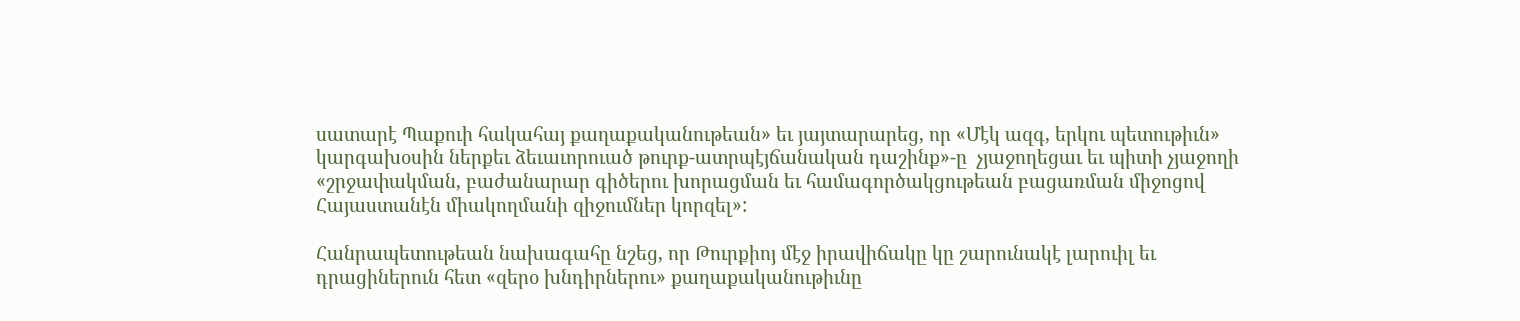սատարէ Պաքուի հակահայ քաղաքականութեան» եւ յայտարարեց, որ «Մէկ ազգ, երկու պետութիւն» կարգախօսին ներքեւ ձեւաւորուած թուրք-ատրպէյճանական դաշինք»-ը  չյաջողեցաւ եւ պիտի չյաջողի «շրջափակման, բաժանարար գիծերու խորացման եւ համագործակցութեան բացառման միջոցով Հայաստանէն միակողմանի զիջումներ կորզել»:

Հանրապետութեան նախագահը նշեց, որ Թուրքիոյ մէջ իրավիճակը կը շարունակէ լարուիլ եւ դրացիներուն հետ «զերօ խնդիրներու» քաղաքականութիւնը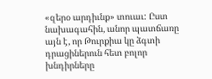«զերօ արդիւնք» տուաւ: Ըստ նախագահին, անոր պատճառը այն է, որ Թուրքիա կը ձգտի դրացիներուն հետ բոլոր խնդիրները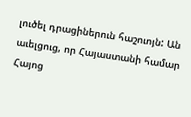լուծել դրացիներուն հաշուոյն: Ան աւելցուց, որ Հայաստանի համար Հայոց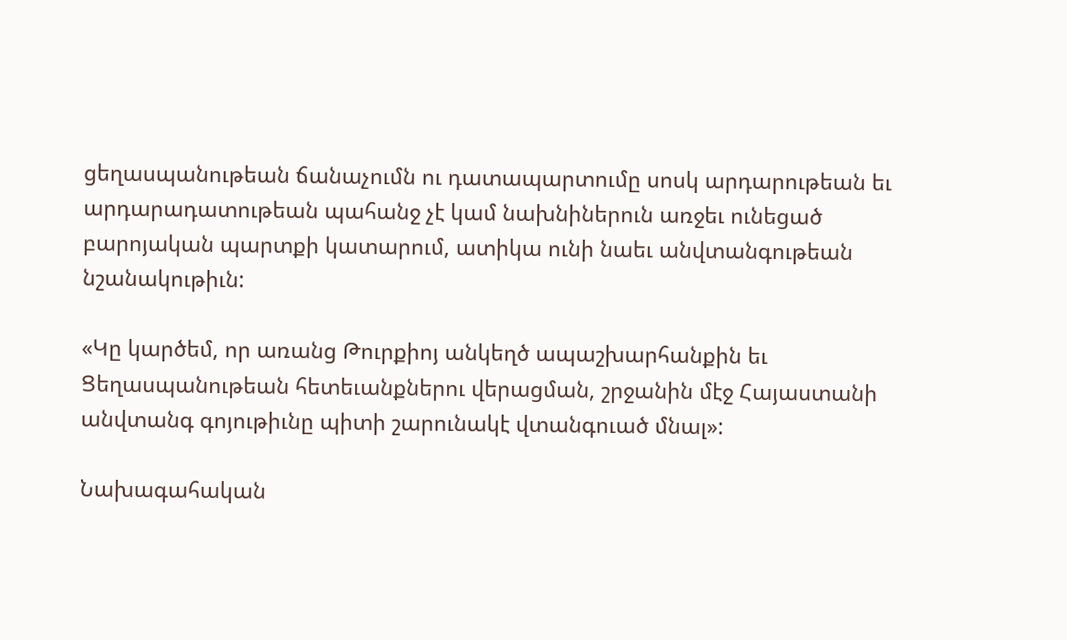ցեղասպանութեան ճանաչումն ու դատապարտումը սոսկ արդարութեան եւ արդարադատութեան պահանջ չէ կամ նախնիներուն առջեւ ունեցած բարոյական պարտքի կատարում, ատիկա ունի նաեւ անվտանգութեան նշանակութիւն:

«Կը կարծեմ, որ առանց Թուրքիոյ անկեղծ ապաշխարհանքին եւ Ցեղասպանութեան հետեւանքներու վերացման, շրջանին մէջ Հայաստանի անվտանգ գոյութիւնը պիտի շարունակէ վտանգուած մնալ»:

Նախագահական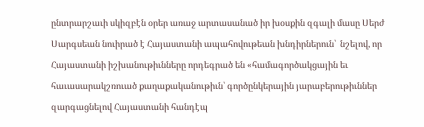ընտրարշաւի սկիզբէն օրեր առաջ արտասանած իր խօսքին զգալի մասը Սերժ Սարգսեան նուիրած է Հայաստանի ապահովութեան խնդիրներուն՝  նշելով, որ Հայաստանի իշխանութիւնները որդեգրած են «համագործակցային եւ հաւասարակշռուած քաղաքականութիւն՝ գործընկերային յարաբերութիւններ զարգացնելով Հայաստանի հանդէպ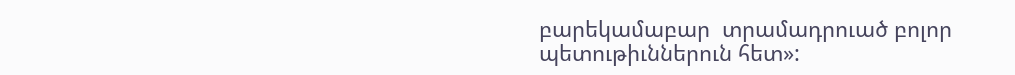բարեկամաբար  տրամադրուած բոլոր պետութիւններուն հետ»: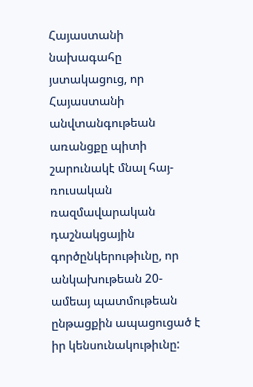Հայաստանի նախագահը յստակացուց, որ Հայաստանի անվտանգութեան առանցքը պիտի շարունակէ մնալ հայ-ռուսական ռազմավարական դաշնակցային գործընկերութիւնը, որ անկախութեան 20-ամեայ պատմութեան ընթացքին ապացուցած է իր կենսունակութիւնը: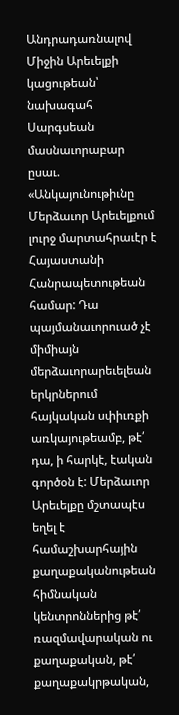Անդրադառնալով Միջին Արեւելքի կացութեան՝  նախագահ Սարգսեան մասնաւորաբար ըսաւ. «Անկայունութիւնը Մերձաւոր Արեւելքում լուրջ մարտահրաւէր է Հայաստանի Հանրապետութեան համար: Դա պայմանաւորուած չէ միմիայն մերձաւորարեւելեան երկրներում հայկական սփիւռքի առկայութեամբ, թէ՛ դա, ի հարկէ, էական գործօն է: Մերձաւոր Արեւելքը մշտապէս եղել է համաշխարհային քաղաքականութեան հիմնական կենտրոններից թէ՛ ռազմավարական ու քաղաքական, թէ՛ քաղաքակրթական,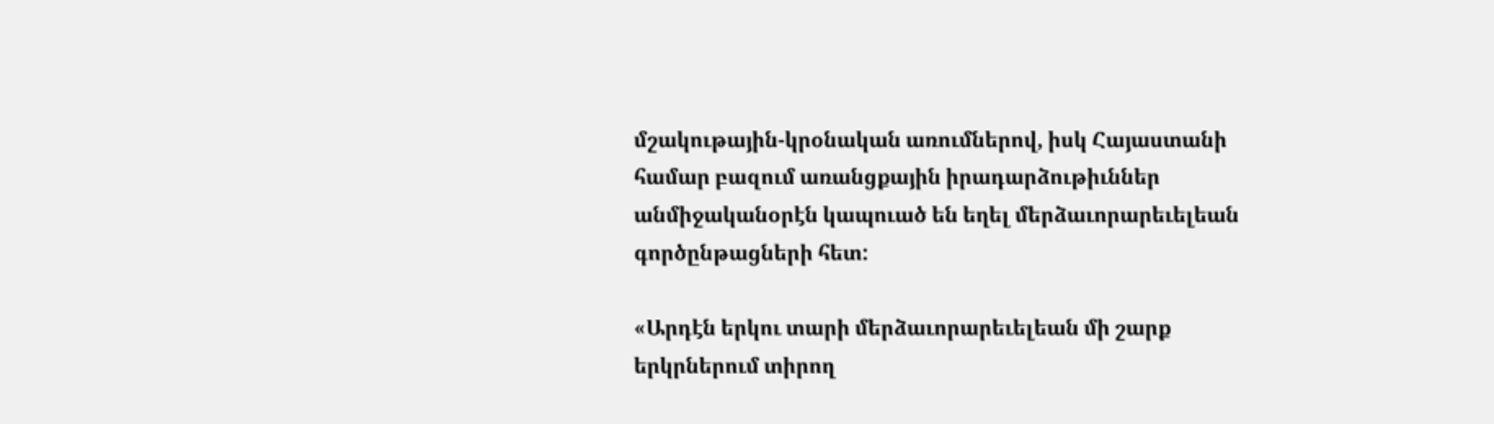մշակութային-կրօնական առումներով, իսկ Հայաստանի համար բազում առանցքային իրադարձութիւններ անմիջականօրէն կապուած են եղել մերձաւորարեւելեան գործընթացների հետ:

«Արդէն երկու տարի մերձաւորարեւելեան մի շարք երկրներում տիրող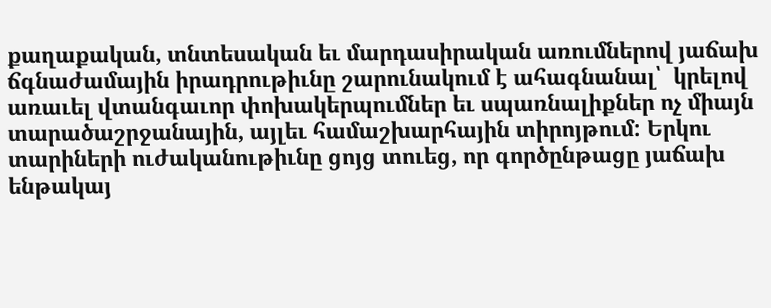քաղաքական, տնտեսական եւ մարդասիրական առումներով յաճախ ճգնաժամային իրադրութիւնը շարունակում է ահագնանալ՝  կրելով առաւել վտանգաւոր փոխակերպումներ եւ սպառնալիքներ ոչ միայն տարածաշրջանային, այլեւ համաշխարհային տիրոյթում: Երկու տարիների ուժականութիւնը ցոյց տուեց, որ գործընթացը յաճախ ենթակայ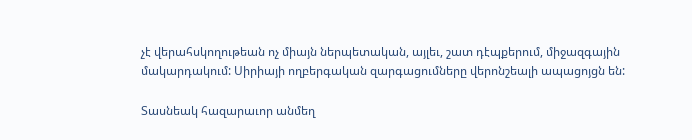չէ վերահսկողութեան ոչ միայն ներպետական, այլեւ, շատ դէպքերում, միջազգային մակարդակում: Սիրիայի ողբերգական զարգացումները վերոնշեալի ապացոյցն են:

Տասնեակ հազարաւոր անմեղ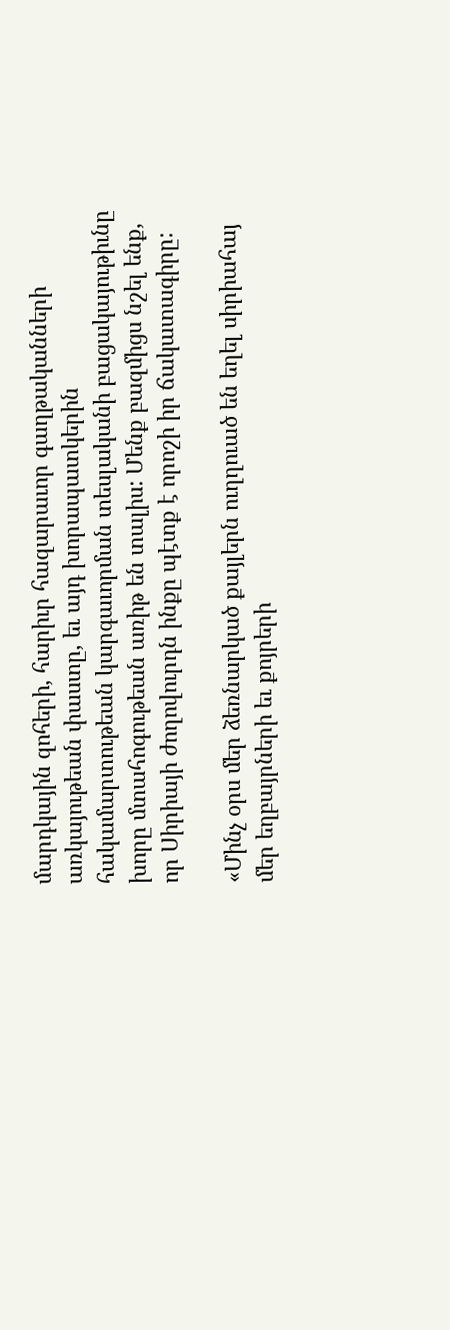մարդկային զոհերի, հարիւր հազարաւոր գաղթականների առկայութեան փաստը, եւ այդ խորապատկերին հակամարտութեան կարգաւորման տեսլականի բացակայութիւնը խորը մտահոգութեան առիթ են տալիս: Մենք բազմիցս նշել ենք, որ Սիրիայի ժողովուրդն ինքը պէտք է որոշի իր ճակատագիրը:

«Մինչ օրս մեր ձեռնարկած քայլերն ուղղուած են եղել սիրիահայ մեր եղբայրների եւ քոյրերի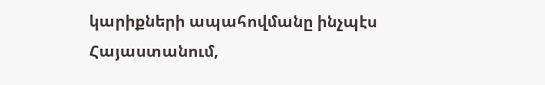կարիքների ապահովմանը ինչպէս Հայաստանում,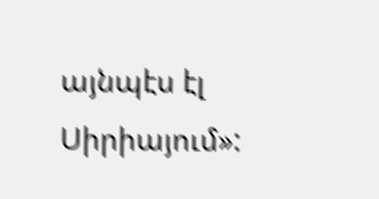այնպէս էլ Սիրիայում»: